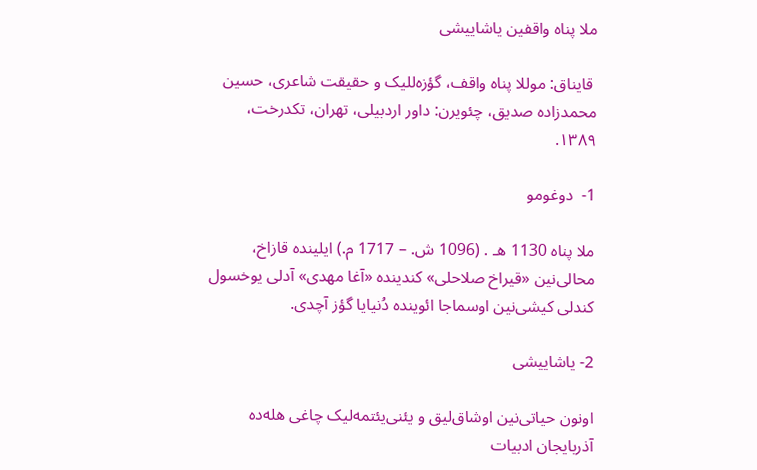ملا پناه واقفین یاشاییشی

 قایناق: موللا پناه واقف، گؤزه‌للیک و حقیقت شاعری، حسین محمدزاده صدیق، چئویرن: داور اردبیلی، تهران، تکدرخت، ۱۳۸۹.

1-  دوغومو

ملا پناه 1130 هـ . (1096 ش. – 1717 م.) ایلینده قازاخ، محالی‌نین «قیراخ صلاحلی» کندینده «آغا مهدی» آدلی یوخسول کندلی کیشی‌نین اوسماجا ائوینده دُنیایا گؤز آچدی.

2- یاشاییشی

اونون حیاتی‌نین اوشاق‌لیق و یئنی‌یئتمه‌لیک چاغی هله‌ده آذربایجان ادبیات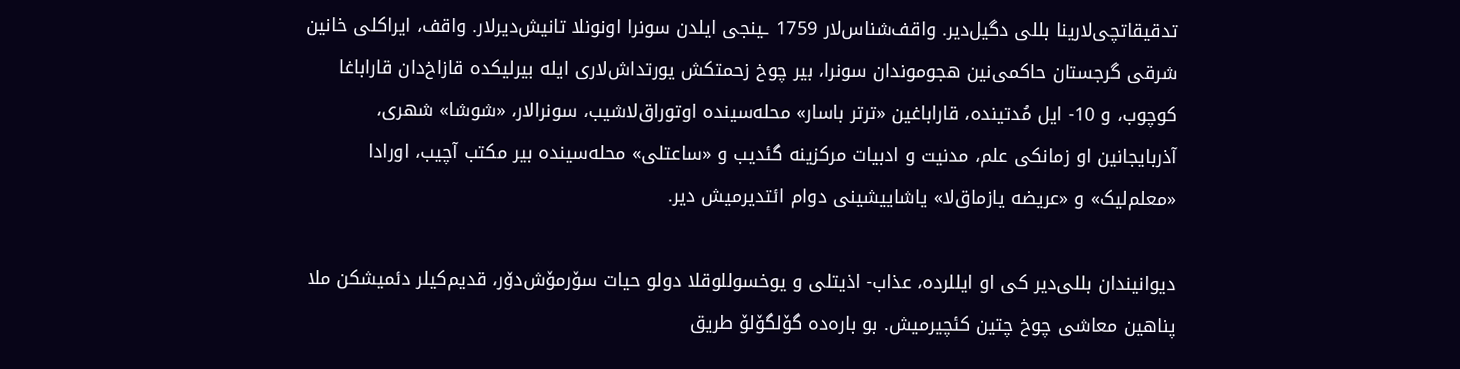تدقیقاتچی‌لارینا بللی دگیل‌دیر. واقف‌شناس‌لار 1759 ـینجی ایلدن سونرا اونونلا تانیش‌دیرلار. واقف، ایراکلی خانین شرقی گرجستان حاکمی‌نین هجوموندان سونرا، بیر چوخ زحمتکش یورتداش‌لاری ایله بیرلیکده قازاخ‌دان قاراباغا کوچوب، و 10- ایل مُدتینده، قاراباغین «ترتر باسار» محله‌سینده اوتوراق‌لاشیب، سونرالار، «شوشا» شهری، آذربایجانین او زمانکی علم، مدنیت و ادبیات مرکزینه گئدیب و «ساعتلی» محله‌سینده بیر مکتب آچیب، اورادا «معلم‌لیک» و «عریضه یازماق‌لا» یاشاییشینی دوام ائتدیرمیش دیر.

دیوانیندان بللی‌دیر کی او ایللرده، عذاب- اذیتلی و یوخسوللوقلا دولو حیات سۆرمۆش‌دۆر، قدیم‌کیلر دئمیشکن ملا پناهین معاشی چوخ چتین کئچیرمیش. بو باره‌ده گۆلگۆلۆ طریق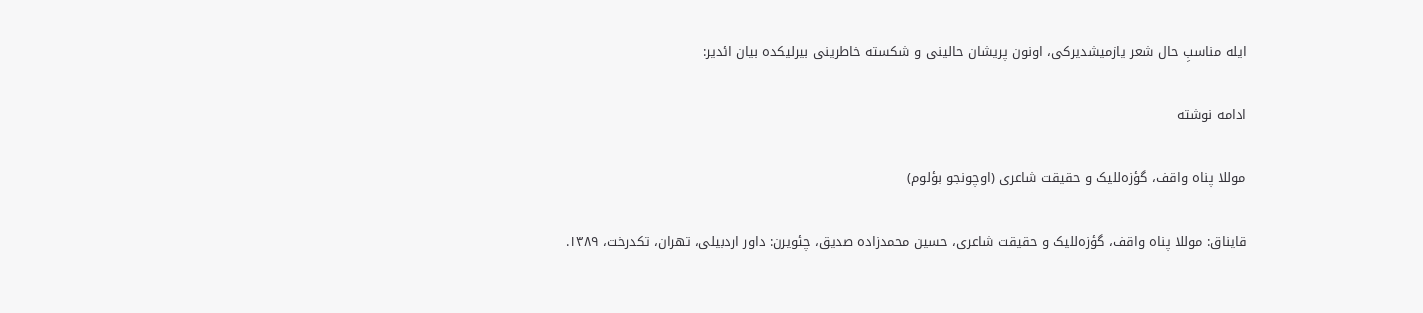ایله مناسبِ حال شعر یازمیشدیرکی، اونون پریشان حالینی و شکسته خاطرینی بیرلیکده بیان ائدیر:

ادامه نوشته

موللا پناه واقف، گؤزه‌للیک و حقیقت شاعری (اوچونجو بؤلوم)

قایناق: موللا پناه واقف، گؤزه‌للیک و حقیقت شاعری، حسین محمدزاده صدیق، چئویرن: داور اردبیلی، تهران، تکدرخت، ۱۳۸۹.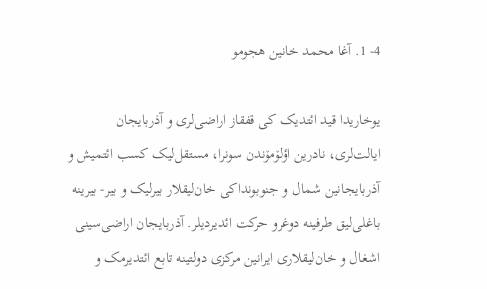4- 1. آغا محمد خانین هجومو

یوخاریدا قید ائتدیک کی قفقاز اراضی‌لری و آذربایجان ایالت‌لری، نادرین اؤلۆمۆندن سونرا، مستقل‌لیک کسب ائتمیش و آذربایجانین شمال و جنوبونداکی خان‌لیقلار بیرلیک و بیر- بیرینه باغلی‌لیق طرفینه دوغرو حرکت ائدیردیلر. آذربایجان اراضی‌سینی اشغال و خان‌لیقلاری ایرانین مرکزی دولتینه تابع ائتدیرمک و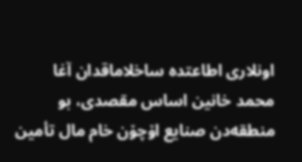اونلاری اطاعتده ساخلاماقدان آغا محمد خانین اساس مقصدی، بو منطقه‌دن صنایع اۆچۆن خام مال تأمین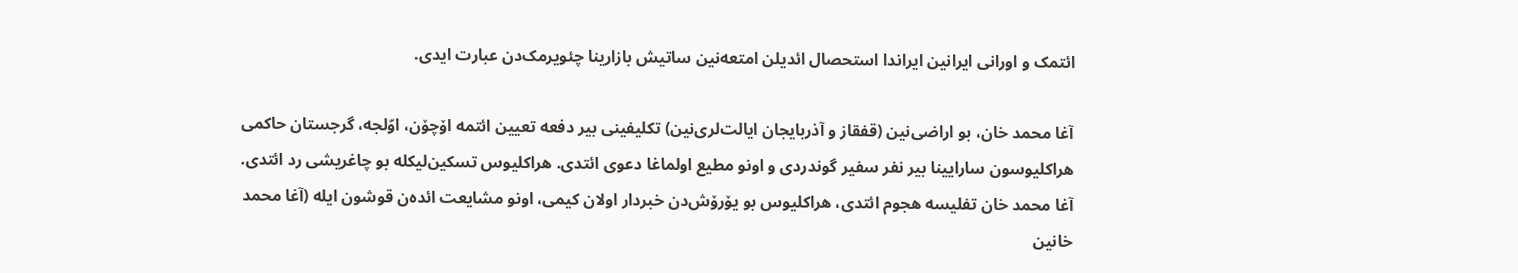ائتمک و اورانی ایرانین ایراندا استحصال ائدیلن امتعه‌نین ساتیش بازارینا چئویرمک‌دن عبارت ایدی.

آغا محمد خان، بو اراضی‌نین (قفقاز و آذربایجان ایالت‌لری‌نین) تکلیفینی بیر دفعه تعیین ائتمه اۆچۆن، اوّلجه، گرجستان حاکمی هراکلیوسون سارایینا بیر نفر سفیر گوندردی و اونو مطیع اولماغا دعوی ائتدی. هراکلیوس تسکین‌لیکله بو چاغریشی رد ائتدی. آغا محمد خان تفلیسه هجوم ائتدی، هراکلیوس بو یۆرۆش‌دن خبردار اولان کیمی، اونو مشایعت ائده‌ن قوشون ایله (آغا محمد خانین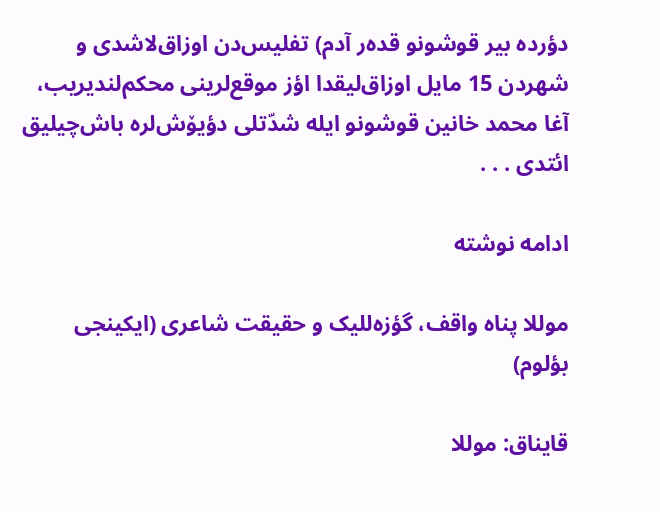دؤرده بیر قوشونو قده‌ر آدم) تفلیس‌دن اوزاق‌لاشدی و شهردن 15 مایل اوزاق‌لیقدا اؤز موقع‌لرینی محکم‌لندیریب، آغا محمد خانین قوشونو ایله شدّتلی دؤیۆش‌لره باش‌چیلیق ائتدی . . .

ادامه نوشته

موللا پناه واقف، گؤزه‌للیک و حقیقت شاعری (ایکینجی بؤلوم)

قایناق: موللا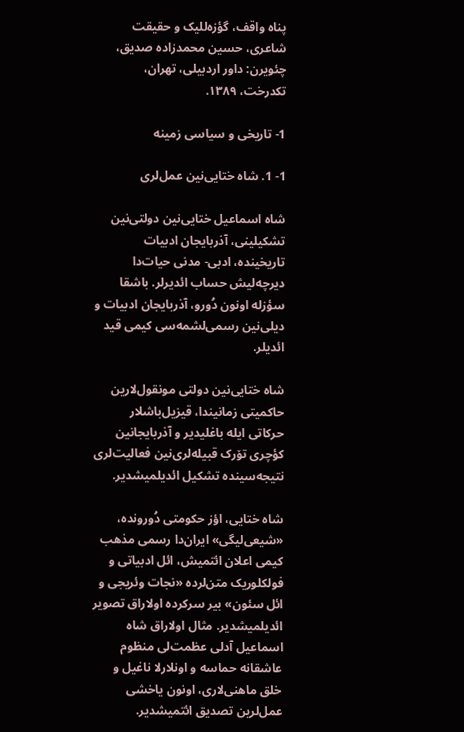پناه واقف، گؤزه‌للیک و حقیقت شاعری، حسین محمدزاده صدیق، چئویرن: داور اردبیلی، تهران، تکدرخت، ۱۳۸۹.

1- تاریخی و سیاسی زمینه

1- 1. شاه ختایی‌نین عمل‌لری

شاه اسماعیل ختایی‌نین دولتی‌نین تشکیلینی، آذربایجان ادبیات تاریخینده، ادبی- مدنی حیات‌دا دیرچه‌لیش حساب ائدیرلر. باشقا سؤزله اونون دُورو، آذربایجان ادبیات و دیلی‌نین رسمی‌لشمه‌سی کیمی قید ائدیلر.

شاه ختایی‌نین دولتی مونقول‌لارین حاکمیتی زمانیندا، قیزیل‌باشلار حرکاتی ایله باغلیدیر و آذربایجا‌نین کؤچری تۆرک قبیله‌لری‌نین فعالیت‌لری نتیجه‌سینده تشکیل ائدیلمیشدیر.

شاه ختایی، اؤز حکومتی دُورونده، «شیعی‌لیگی» ایران‌دا رسمی مذهب کیمی اعلان ائتمیش، ائل ادبیاتی و فولکلوریک متن‌لرده «نجات وئریجی و ائل سئون» بیر سرکرده اولاراق تصویر ائدیلمیشدیر. مثال اولاراق شاه اسماعیل آدلی عظمت‌لی منظوم عاشقانه حماسه و اونلارلا ناغیل و خلق ماهنی‌لاری، اونون یاخشی عمل‌لرین تصدیق ائتمیشدیر.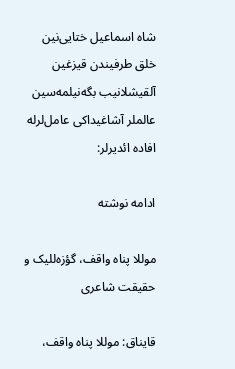شاه اسماعیل ختایی‌نین خلق طرفیندن قیزغین آلقیشلانیب بگه‌نیلمه‌سین عالملر آشاغیداکی عامل‌لرله افاده ائدیرلر:

ادامه نوشته

موللا پناه واقف، گؤزه‌للیک و حقیقت شاعری

قایناق: موللا پناه واقف،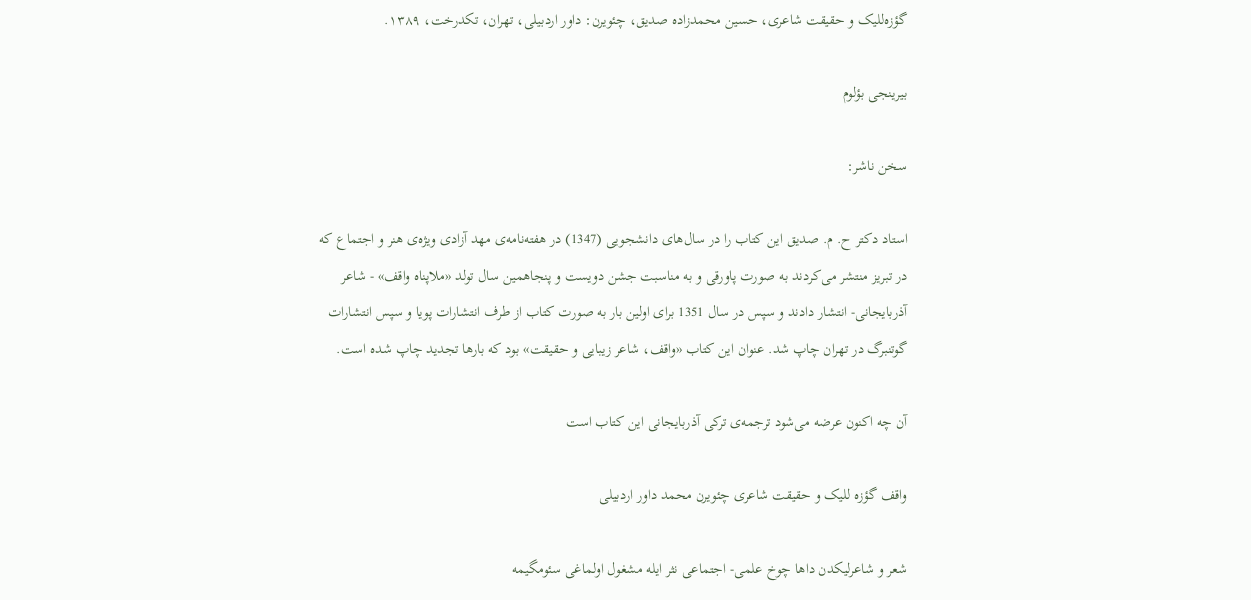گؤزه‌للیک و حقیقت شاعری، حسین محمدزاده صدیق، چئویرن: داور اردبیلی، تهران، تکدرخت، ۱۳۸۹.

بیرینجی بؤلوم

سخن ناشر:

استاد دکتر ح. م. صدیق این کتاب را در سال‌های دانشجویی (1347) در هفته‌نامه‌ی مهد آزادی ویژه‌ی هنر و اجتماع که در تبریز منتشر می‌کردند به صورت پاورقی و به مناسبت جشن دویست و پنجاهمین سال تولد «ملاپناه واقف» - شاعر آذربایجانی- انتشار دادند و سپس در سال 1351 برای اولین بار به صورت کتاب از طرف انتشارات پویا و سپس انتشارات گوتنبرگ در تهران چاپ شد. عنوان این کتاب «واقف، شاعر زیبایی و حقیقت» بود که بارها تجدید چاپ شده است.

آن چه اکنون عرضه می‌شود ترجمه‌ی ترکی آذربایجانی این کتاب است

واقف گؤزه للیک و حقیقت شاعری چئویرن محمد داور اردبیلی

شعر و شاعرلیکدن داها چوخ علمی- اجتماعی نثر ایله مشغول اولماغی سئومگیمه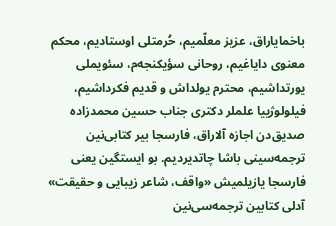باخمایاراق، عزیز معلّمیم، حُرمتلی اوستادیم، محکم معنوی دایاغیم، روحانی سؤیکنجه‌م، سئویملی یورتداشیم، محترم یولداش و قدیم فکرداشیم، فیلولوژییا علملر دکتری جناب حسین محمدزاده صدیق‌دن اجازه آلاراق، فارسجا بیر کتابی‌نین ترجمه‌سینی باشا چاتدیردیم. بو ایستگین یعنی فارسجا یازیلمیش «واقف، شاعر زیبایی و حقیقت» آدلی کتابین ترجمه‌سی‌نین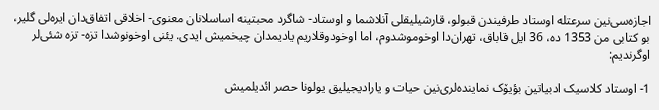اجازه‌سی‌نین سرعتله اوستاد طرفیندن قبولو، قارشیلیقلی آنلاشما و اوستاد- شاگرد محبتینه اساسلانان معنوی- اخلاقی اتفاق‌دان ایره‌لی گلیر، بو کتابی من 1353 ده، 36 ایل قاباق، تهران‌دا اوخوموشدوم، اما اوخودوقلاریم یادیمدان چیخمیش ایدی. یئنی اوخونوشدا تزه- تزه شئی‌لر اوگرندیم:

1- اوستاد کلاسیک ادبیاتین بؤیۆک نماینده‌لری‌نین حیات و یارادیجیلیق یولونا حصر ائدیلمیش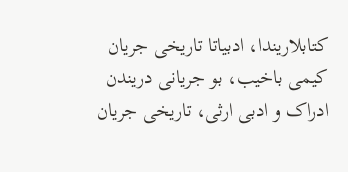کتابلاریندا، ادبیاتا تاریخی جریان کیمی باخیب، بو جریانی دریندن ادراک و ادبی ارثی، تاریخی جریان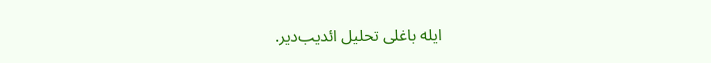ایله باغلی تحلیل ائدیب‌دیر.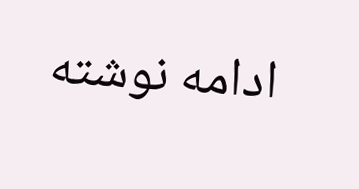ادامه نوشته